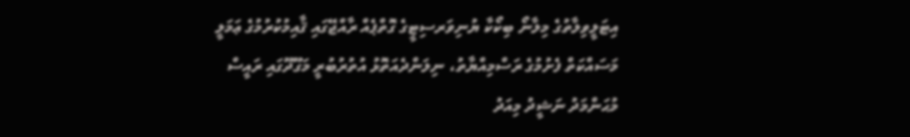އިޓަލީވިލާތުގެ މިލާނޯ ބިކޯކާ ޔުނިވަރސިޓީގެ ގޮތްޕެއް ރާއްޖޭގައި ޤާއިމުކުރުމުގެ ޢަމަލީ މަސައްކަތް ފެށުމުގެ ރަސްމިއްޔާތު، ނިލަންދެއަތޮޅު އުތުރުބުރީ މަގޫދޫގައި ރައީސް މުޙަންމަދު ނަޝީދު މިއަދު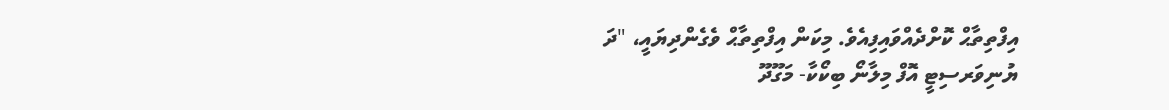އިފްތިތާޙް ކޮށްދެއްވައިފިއެވެ. މިކަން އިފްތިތާޙް ވެގެންދިޔައީ، "ދަ ޔުނިވަރސިޓީ އޮފް މިލާނޯ ބިކޯކާ- މަގޫދޫ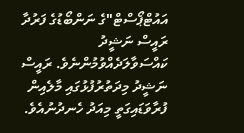އައުޓްޕޯސްޓް"ގެ ނަންބޯޑުގެ ފަރުދާ ރައީސް ނަޝީދު ކައްސަވާލަދެއްވުމުންނެވެ. ރައީސް ނަޝީދު މިދަތުރުފުޅުގައި މާލެއިން ފުރާވަޑައިގަތީ މިއަދު ހެނދުނުއެވެ.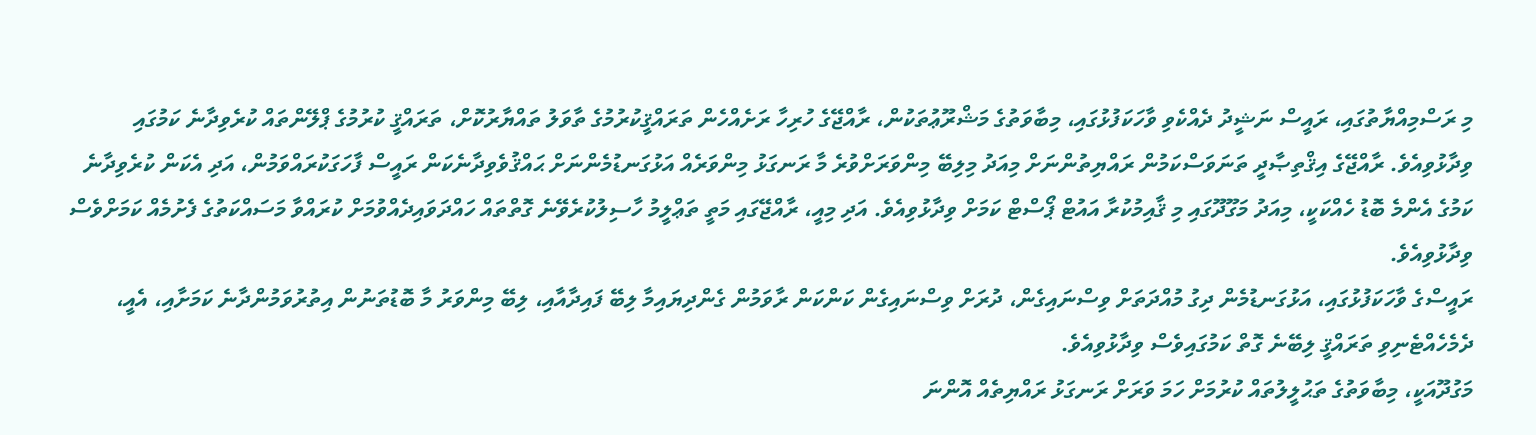މި ރަސްމިއްޔާތުގައި، ރައީސް ނަޝީދު ދެއްކެވި ވާހަކަފުޅުގައި، މިބާވަތުގެ މަޝްރޫޢުތަކުން، ރާއްޖޭގެ ހުރިހާ ރަށެއްހެން ތަރައްޤީކުރުމުގެ ތާވަލު ތައްޔާރުކޮށް، ތަރައްޤީ ކުރުމުގެ ޕްލޭންތައް ކުރެވިދާނެ ކަމުގައި ވިދާޅުވިއެވެ. ރާއްޖޭގެ އިޤްތިޞާދީ ތަނަވަސްކަމުން ރައްޔިތުންނަށް މިއަދު މިލިބޭ މިންވަރަށްވުރެ މާ ރަނގަޅު މިންވަރެއް އަޅުގަނޑުމެންނަށް ޙައްޤުވެވިދާނެކަން ރައީސް ފާހަގަކުރައްވަމުން، އަދި އެކަން ކުރެވިދާނެ ކަމުގެ އެންމެ ބޮޑު ހެއްކަކީ، މިއަދު މަގޫދޫގައި މި ޤާއިމުކުރާ އައުޓް ޕޯސްޓް ކަމަށް ވިދާޅުވިއެވެ. އަދި މިއީ، ރާއްޖޭގައި މަތީ ތަޢްލީމު ހާސިލުކުރެވޭނެ ގޮތްތައް ހައްދަވައިދެއްވުމަށް ކުރައްވާ މަސައްކަތުގެ ފެށުމެއް ކަމަށްވެސް ވިދާޅުވިއެވެ.
ރައީސްގެ ވާހަކަފުޅުގައި، އަޅުގަނޑުމެން ދިގު މުއްދަތަށް ވިސްނައިގެން، ދުރަށް ވިސްނައިގެން ކަންކަން ރާވަމުން ގެންދިޔައިމާ ލިބޭ ފައިދާއާއި، ލިބޭ މިންވަރު މާ ބޮޑުތަނުން އިތުރުވަމުންދާނެ ކަމަށާއި، އެއީ، ދެމެހެއްޓެނިވި ތަރައްޤީ ލިބޭނެ ގޮތް ކަމުގައިވެސް ވިދާޅުވިއެވެ.
މަގުދޫއަކީ، މިބާވަތުގެ ތަޙުލީލުތައް ކުރުމަށް ހަމަ ވަރަށް ރަނގަޅު ރައްޔިތެއް އޮންނަ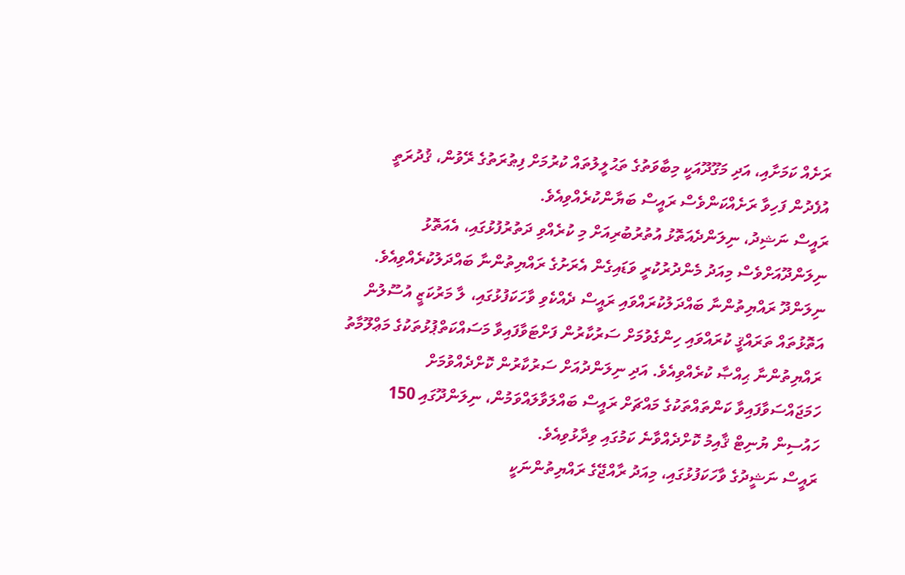ރަށެއް ކަމަށާއި، އަދި މަގޫދޫއަކީ މިބާވަތުގެ ތަޙުލީލުތައް ކުރުމަށް ފިޠުރަތުގެ ރޭވުން، ޤުދުރަތީ އުފެދުން ފަހިވާ ރަށެއްކަންވެސް ރައީސް ބަޔާންކުރެއްވިއެވެ.
ރައީސް ނަޝިދު، ނިލަންދެއަތޮޅު އުތުރުބުރިއަށް މި ކުރެއްވި ދަތުރުފުޅުގައި، އެއަތޮޅު ނިލަންދޫއަށްވެސް މިއަދު މެންދުރުކުރީ ވަޑައިގެން އެރަށުގެ ރައްޔިތުންނާ ބައްދަލުކުރެއްވިއެވެ. ނިލަންދޫ ރައްޔިތުންނާ ބައްދަލުކުރައްވައި ރައީސް ދެއްކެވި ވާހަކަފުޅުގައި، ލާ މަރުކަޒީ އުސޫލުން އަތޮޅުތައް ތަރައްޤީ ކުރައްވައި ހިންގެވުމަށް ސަރުކާރުން ފަށްޓަވާފައިވާ މަސައްކަތްޕުޅުތަކުގެ މަޢްލޫމާތު ރައްޔިތުންނާ ޙިއްޞާ ކުރެއްވިއެވެ. އަދި ނިލަންދުއަށް ސަރުކާރުން ކޮށްދެއްވުމަށް ހަމަޖައްސަވާފައިވާ ކަންތައްތަކުގެ މައްޗަށް ރައީސް ބައްލަވާލައްވަމުން، ނިލަންދޫގައި 150 ހައުސިން ޔުނިޓް ޤާއިމު ކޮށްދެއްވާނެ ކަމުގައި ވިދާޅުވިއެވެ.
ރައީސް ނަޝީދުގެ ވާހަކަފުޅުގައި، މިއަދު ރާއްޖޭގެ ރައްޔިތުންނަކީ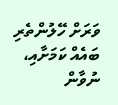ވަރަށް ހޭލުންތެރި ބައެއް ކަމަށާއި، ނުވާން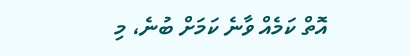އޮތް ކަމެއް ވާނެ ކަމަށް ބުނެ، މި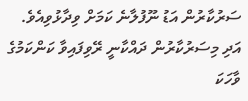ސަރުކާރުން އަޑު ނޫފުލާނެ ކަމަށް ވިދާޅުވިއެވެ. އަދި މިސަރުކާރުން ދައްކާނީ ރޭވިފައިވާ ކަންކަމުގެ ވާހަކަ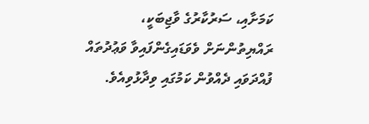ކަމަށާއި، ސަރުކާރުގެ ވާޖިބަކީ، ރައްޔިތުންނަށް ވެވަޑައިގެންފައިވާ ވަޢުދުތައް ފުއްދަވައި ދެއްވުން ކަމުގައި ވިދާޅުވިއެވެ.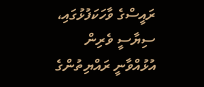ރައީސްގެ ވާހަކަފުޅުގައި، ސިޔާސީ ވެރިން އުޅުއްވާނީ ރައްޔިތުންގެ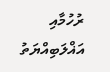ރުހުމާއި އަޣްލަބިއްޔަތު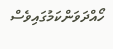ހޯއްދަވަންކަމުގައިވެސް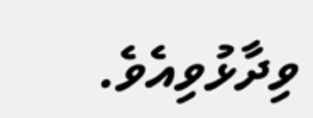ވިދާޅުވިއެވެ.